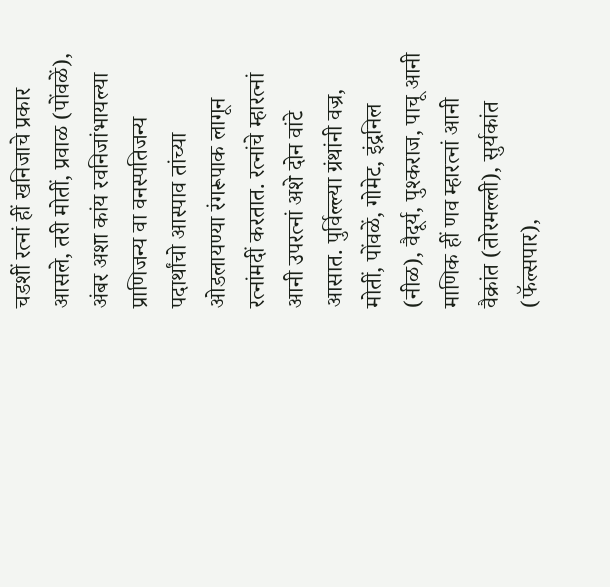चडशीं रत्नां हीं खनिजाचे प्रकार आसले, तरी मोतीं, प्रवाळ (पोंवळें), अंबर अशा कांय रवनिजांभायल्या प्राणिजन्य वा वनस्पतिजन्य पदार्थांचो आस्पाव तांच्या ओडलायण्या रंगरूपाक लागून रत्नांमदीं करतात. रत्नांचे म्हारत्नां आनी उपरत्नां अशे दोन वांटे आसात. पुर्विल्ल्या ग्रंथांनी वज्र, मोतीं, पोंवळें, गोमेट, इंद्रनिल (नीळ), वैदूर्य, पुश्कराज, पाचू आनी माणिक हीं णव म्हारत्नां आनी वैक्रांत (तोरमल्ली), सुर्यकांत (फॅल्सपार),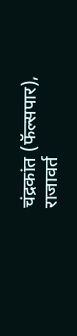चंद्रकांत (फॅल्सपार), राजावर्त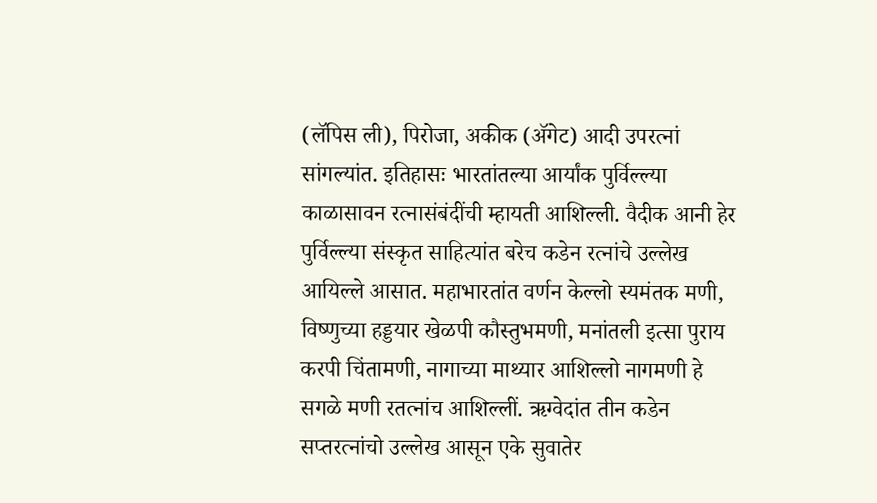(लॅपिस ली), पिरोजा, अकीक (ॲगेट) आदी उपरत्नां सांगल्यांत. इतिहासः भारतांतल्या आर्यांक पुर्विल्ल्या काळासावन रत्नासंबंदींची म्हायती आशिल्ली. वैदीक आनी हेर पुर्विल्ल्या संस्कृत साहित्यांत बरेच कडेन रत्नांचे उल्लेख आयिल्ले आसात. महाभारतांत वर्णन केल्लो स्यमंतक मणी, विष्णुच्या हड्डयार खेळपी कौस्तुभमणी, मनांतली इत्सा पुराय करपी चिंतामणी, नागाच्या माथ्यार आशिल्लो नागमणी हे सगळे मणी रतत्नांच आशिल्लीं. ऋग्वेदांत तीन कडेन सप्तरत्नांचो उल्लेख आसून एके सुवातेर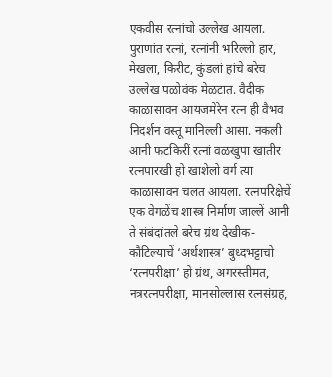एकवीस रत्नांचो उल्लेख आयला. पुराणांत रत्नां, रत्नांनी भरिल्लो हार, मेखला, किरीट, कुंडलां हांचे बरेच उल्लेख पळोवंक मेळटात. वैदीक काळासावन आयजमेरेन रत्न ही वैभव निदर्शन वस्तू मानिल्ली आसा. नकली आनी फटकिरीं रत्नां वळखुपा खातीर रत्नपारखी हो खाशेलो वर्ग त्या काळासावन चलत आयला. रत्नपरिक्षेचें एक वेगळेंच शास्त्र निर्माण जाल्लें आनी ते संबंदांतले बरेच ग्रंथ देखीक- कौटिल्याचें ‘अर्थशास्त्र’ बुध्दभट्टाचो ‘रत्नपरीक्षा’ हो ग्रंथ, अगरस्तीमत, नत्ररत्नपरीक्षा, मानसोल्लास रत्नसंग्रह,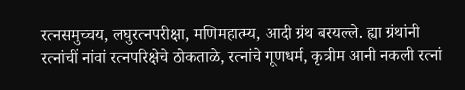रत्नसमुच्चय, लघुरत्नपरीक्षा, मणिमहात्म्य, आदी ग्रंथ बरयल्ले. ह्या ग्रंथांनी रत्नांचीं नांवां रत्नपरिक्षेचे ठोकताळे, रत्नांचे गूणधर्म, कृत्रीम आनी नकली रत्नां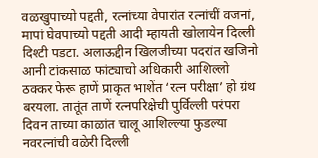वळखुपाच्यो पद्दती, रत्नांच्या वेपारांत रत्नांचीं वजनां, मापां घेवपाच्यो पद्दती आदी म्हायती खोलायेन दिल्ली दिश्टी पडटा. अलाऊद्दीन खिलजीच्या पदरांत खजिनो आनी टांकसाळ फांट्याचो अधिकारी आशिल्लो ठक्कर फेरू हाणें प्राकृत भाशेंत ‘रत्न परीक्षा’ हो ग्रंथ बरयला. तातूंत ताणें रत्नपरिक्षेची पुर्विल्ली परंपरा दिवन ताच्या काळांत चालू आशिल्ल्या फुडल्या नवरत्नांची वळेरी दिल्ली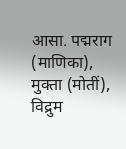आसा. पद्मराग (माणिका), मुक्ता (मोतीं), विद्रुम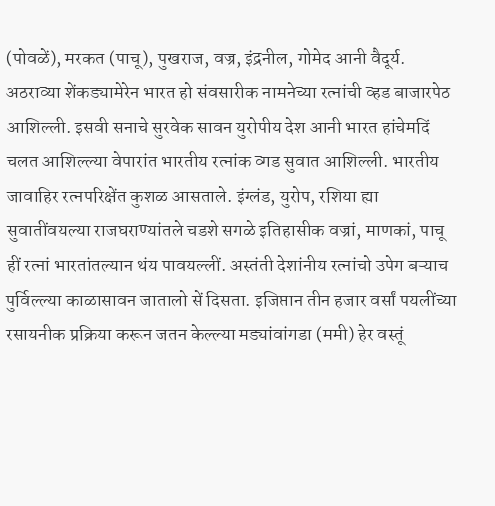(पोवळें), मरकत (पाचू), पुखराज, वज्र, इंद्रनील, गोमेद आनी वैदूर्य. अठराव्या शेंकड्यामेरेन भारत हो संवसारीक नामनेच्या रत्नांची व्हड बाजारपेठ आशिल्ली. इसवी सनाचे सुरवेक सावन युरोपीय देश आनी भारत हांचेमदिं चलत आशिल्ल्या वेपारांत भारतीय रत्नांक व्गड सुवात आशिल्ली. भारतीय जावाहिर रत्नपरिक्षेंत कुशळ आसताले. इंग्लंड, युरोप, रशिया ह्या सुवातींवयल्या राजघराण्यांतले चडशे सगळे इतिहासीक वज्रां, माणकां, पाचू हीं रत्नां भारतांतल्यान थंय पावयल्लीं. अस्तंती देशांनीय रत्नांचो उपेग बऱ्याच पुर्विल्ल्या काळासावन जातालो सें दिसता. इजिप्तान तीन हजार वर्सां पयलींच्या रसायनीक प्रक्रिया करून जतन केल्ल्या मड्यांवांगडा (ममी) हेर वस्तूं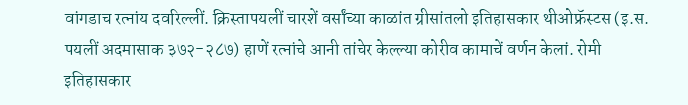वांगडाच रत्नांय दवरिल्लीं. क्रिस्तापयलीं चारशें वर्सांच्या काळांत ग्रीसांतलो इतिहासकार थीओफ्रॅस्टस (इ.स. पयलीं अदमासाक ३७२-२८७) हाणें रत्नांचे आनी तांचेर केल्ल्या कोरीव कामाचें वर्णन केलां. रोमी इतिहासकार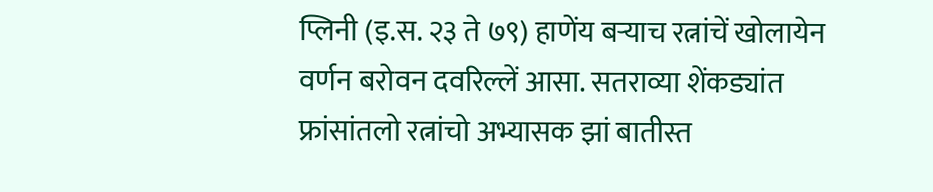प्लिनी (इ.स. २३ ते ७९) हाणेंय बऱ्याच रत्नांचें खोलायेन वर्णन बरोवन दवरिल्लें आसा. सतराव्या शेंकड्यांत फ्रांसांतलो रत्नांचो अभ्यासक झां बातीस्त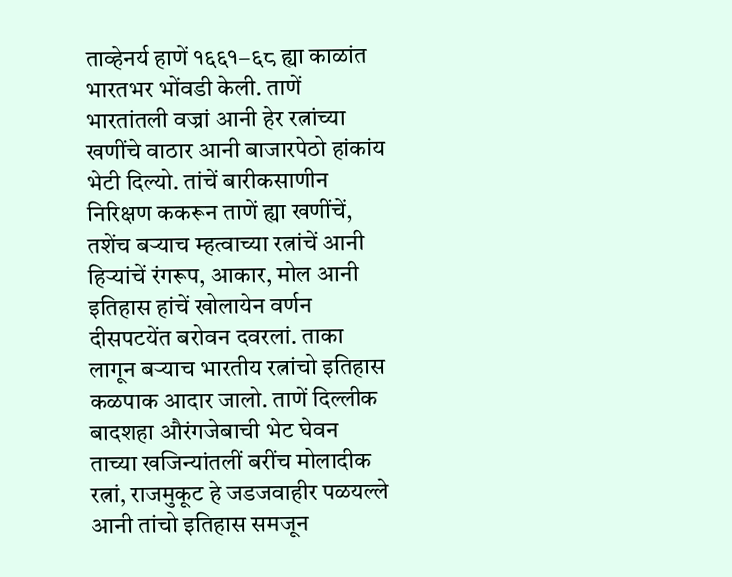ताव्हेनर्य हाणें १६६१−६८ ह्या काळांत भारतभर भोंवडी केली. ताणें भारतांतली वज्रां आनी हेर रत्नांच्या खणींचे वाठार आनी बाजारपेठो हांकांय भेटी दिल्यो. तांचें बारीकसाणीन निरिक्षण ककरून ताणें ह्या खणींचें, तशेंच बऱ्याच म्हत्वाच्या रत्नांचें आनी हिऱ्यांचें रंगरूप, आकार, मोल आनी इतिहास हांचें खोलायेन वर्णन दीसपटयेंत बरोवन दवरलां. ताका लागून बऱ्याच भारतीय रत्नांचो इतिहास कळपाक आदार जालो. ताणें दिल्लीक बादशहा औरंगजेबाची भेट घेवन ताच्या खजिन्यांतलीं बरींच मोलादीक रत्नां, राजमुकूट हे जडजवाहीर पळयल्ले आनी तांचो इतिहास समजून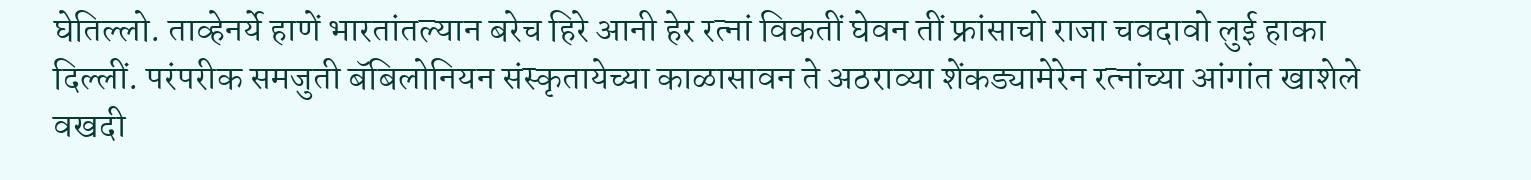घेतिल्लो. ताव्हेनर्ये हाणें भारतांतल्यान बरेच हिरे आनी हेर रत्नां विकतीं घेवन तीं फ्रांसाचो राजा चवदावो लुई हाका दिल्लीं. परंपरीक समजुती बॅबिलोनियन संस्कृतायेच्या काळासावन ते अठराव्या शेंकड्यामेरेन रत्नांच्या आंगांत खाशेले वखदी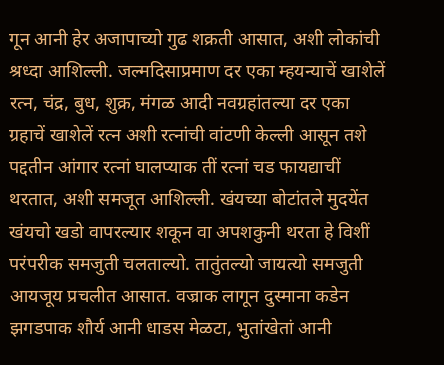गून आनी हेर अजापाच्यो गुढ शक्रती आसात, अशी लोकांची श्रध्दा आशिल्ली. जल्मदिसाप्रमाण दर एका म्हयन्याचें खाशेलें रत्न, चंद्र, बुध, शुक्र, मंगळ आदी नवग्रहांतल्या दर एका ग्रहाचें खाशेलें रत्न अशी रत्नांची वांटणी केल्ली आसून तशे पद्दतीन आंगार रत्नां घालप्याक तीं रत्नां चड फायद्याचीं थरतात, अशी समजूत आशिल्ली. खंयच्या बोटांतले मुदयेंत खंयचो खडो वापरल्यार शकून वा अपशकुनी थरता हे विशीं परंपरीक समजुती चलताल्यो. तातुंतल्यो जायत्यो समजुती आयजूय प्रचलीत आसात. वज्राक लागून दुस्माना कडेन झगडपाक शौर्य आनी धाडस मेळटा, भुतांखेतां आनी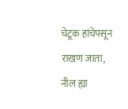चेटूक हांचेपसून राखण जाता, नील ह्या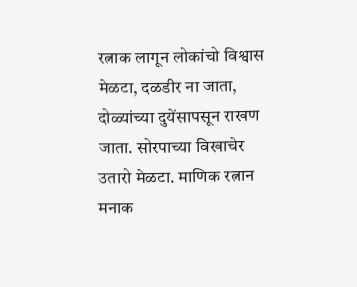रत्नाक लागून लोकांचो विश्वास मेळटा, दळडीर ना जाता, दोळ्यांच्या दुयेंसापसून राखण जाता. सोरपाच्या विखाचेर उतारो मेळटा. माणिक रत्नान मनाक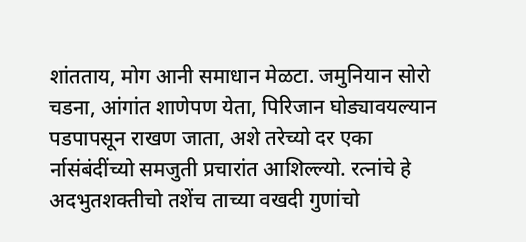शांतताय, मोग आनी समाधान मेळटा. जमुनियान सोरो चडना, आंगांत शाणेपण येता, पिरिजान घोड्यावयल्यान पडपापसून राखण जाता, अशे तरेच्यो दर एका र्नासंबंदींच्यो समजुती प्रचारांत आशिल्ल्यो. रत्नांचे हे अदभुतशक्तीचो तशेंच ताच्या वखदी गुणांचो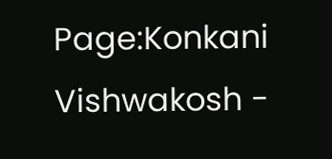Page:Konkani Vishwakosh -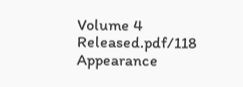Volume 4 Released.pdf/118
Appearance